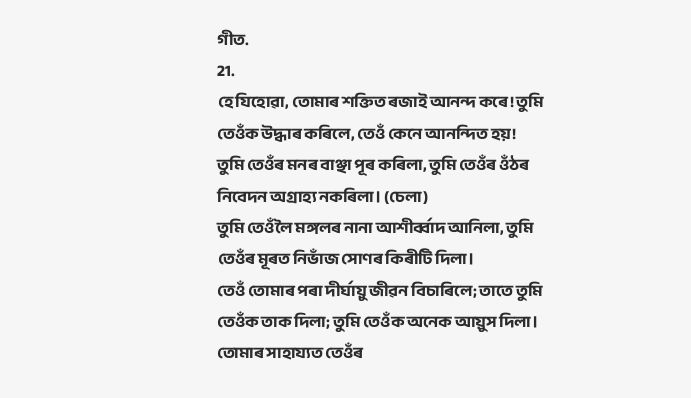গীত.
21.
হে যিহোৱা, তোমাৰ শক্তিত ৰজাই আনন্দ কৰে! তুমি তেওঁক উদ্ধাৰ কৰিলে, তেওঁ কেনে আনন্দিত হয়!
তুমি তেওঁৰ মনৰ বাঞ্ছা পূৰ কৰিলা, তুমি তেওঁৰ ওঁঠৰ নিবেদন অগ্রাহ্য নকৰিলা। (চেলা)
তুমি তেওঁলৈ মঙ্গলৰ নানা আশীৰ্ব্বাদ আনিলা, তুমি তেওঁৰ মূৰত নিভাঁজ সোণৰ কিৰীটি দিলা।
তেওঁ তোমাৰ পৰা দীর্ঘায়ু জীৱন বিচাৰিলে; তাতে তুমি তেওঁক তাক দিলা; তুমি তেওঁক অনেক আয়ুস দিলা।
তোমাৰ সাহায্যত তেওঁৰ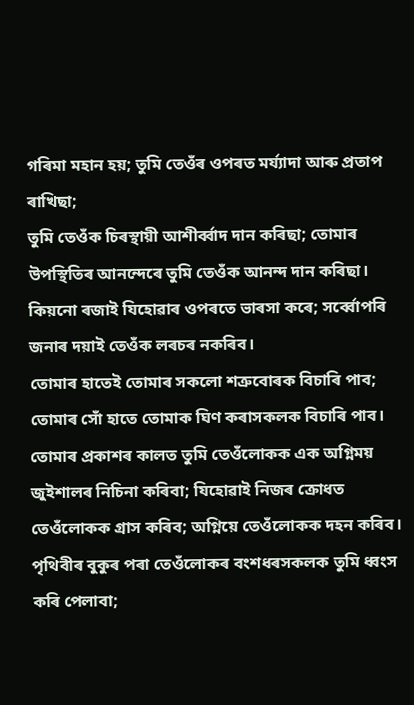গৰিমা মহান হয়; তুমি তেওঁৰ ওপৰত মৰ্য্যাদা আৰু প্ৰতাপ ৰাখিছা;
তুমি তেওঁক চিৰস্থায়ী আশীৰ্ব্বাদ দান কৰিছা; তোমাৰ উপস্থিতিৰ আনন্দেৰে তুমি তেওঁক আনন্দ দান কৰিছা।
কিয়নো ৰজাই যিহোৱাৰ ওপৰতে ভাৰসা কৰে; সৰ্ব্বোপৰি জনাৰ দয়াই তেওঁক লৰচৰ নকৰিব।
তোমাৰ হাতেই তোমাৰ সকলো শত্রুবোৰক বিচাৰি পাব; তোমাৰ সোঁ হাতে তোমাক ঘিণ কৰাসকলক বিচাৰি পাব।
তোমাৰ প্রকাশৰ কালত তুমি তেওঁলোকক এক অগ্নিময় জুইশালৰ নিচিনা কৰিবা; যিহোৱাই নিজৰ ক্রোধত তেওঁলোকক গ্ৰাস কৰিব; অগ্নিয়ে তেওঁলোকক দহন কৰিব।
পৃথিবীৰ বুকুৰ পৰা তেওঁলোকৰ বংশধৰসকলক তুমি ধ্বংস কৰি পেলাবা;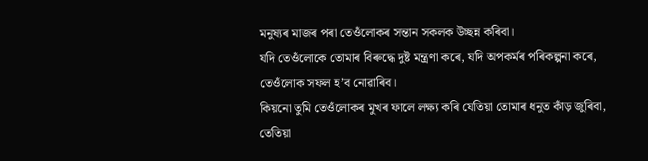মনুষ্যৰ মাজৰ পৰা তেওঁলোকৰ সন্তান সকলক উচ্ছন্ন কৰিবা।
যদি তেওঁলোকে তোমাৰ বিৰুদ্ধে দুষ্ট মন্ত্রণা কৰে, যদি অপকর্মৰ পৰিকল্পনা কৰে, তেওঁলোক সফল হ’ব নোৱাৰিব।
কিয়নো তুমি তেওঁলোকৰ মুখৰ ফালে লক্ষ্য কৰি যেতিয়া তোমাৰ ধনুত কাঁড় জুৰিবা, তেতিয়া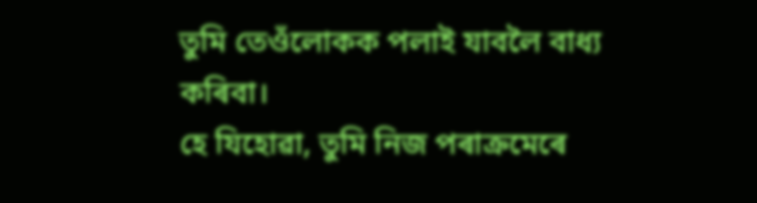তুমি তেওঁলোকক পলাই যাবলৈ বাধ্য কৰিবা।
হে যিহোৱা, তুমি নিজ পৰাক্ৰমেৰে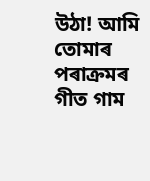উঠা! আমি তোমাৰ পৰাক্রমৰ গীত গাম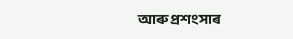আৰু প্ৰশংসাৰ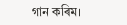গান কৰিম।